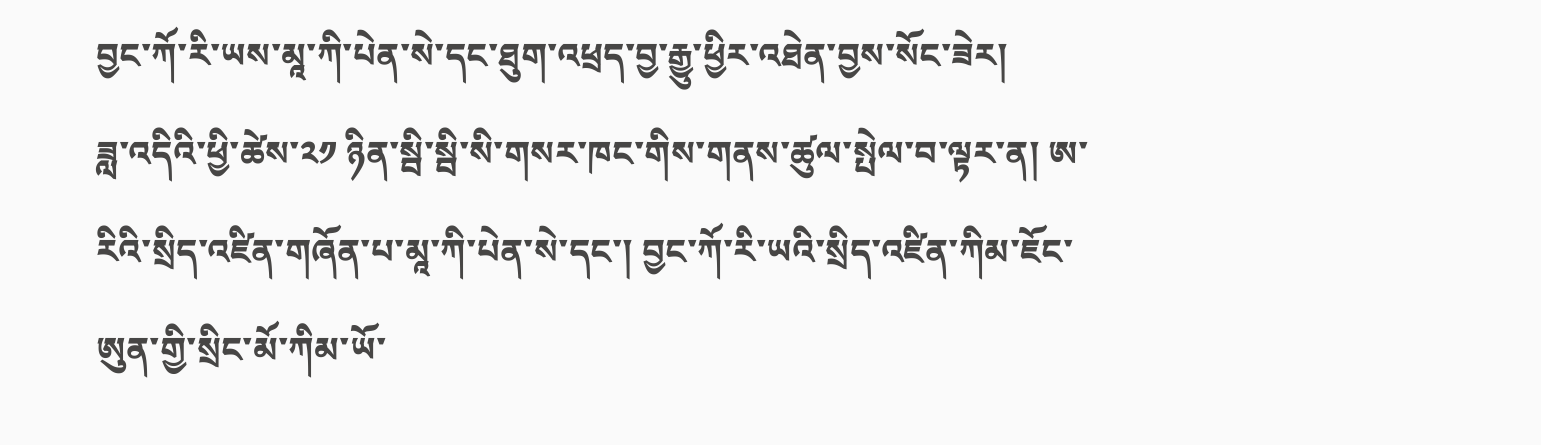བྱང་ཀོ་རི་ཡས་མཱ་ཀི་པེན་སེ་དང་ཐུག་འཕྲད་བྱ་རྒྱུ་ཕྱིར་འཐེན་བྱས་སོང་ཟེར།
ཟླ་འདིའི་ཕྱི་ཚེས་༢༡ ཉིན་སྦི་སྦི་སི་གསར་ཁང་གིས་གནས་ཚུལ་སྤེལ་བ་ལྟར་ན། ཨ་རིའི་སྲིད་འཛིན་གཞོན་པ་མཱ་ཀི་པེན་སེ་དང་། བྱང་ཀོ་རི་ཡའི་སྲིད་འཛིན་ཀིམ་ཇོང་ཨུན་གྱི་སྲིང་མོ་ཀིམ་ཡོ་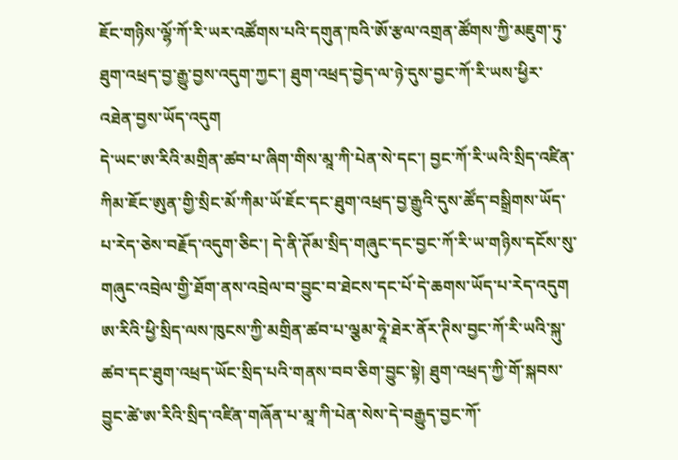ཇོང་གཉིས་ལྷོ་ཀོ་རི་ཡར་འཚོགས་པའི་དགུན་ཁའི་ཨོ་རྩལ་འགྲན་ཚོགས་ཀྱི་མཇུག་ཏུ་ཐུག་འཕྲད་བྱ་རྒྱུ་བྱས་འདུག་ཀྱང་། ཐུག་འཕྲད་བྱེད་ལ་ཉེ་དུས་བྱང་ཀོ་རི་ཡས་ཕྱིར་འཐེན་བྱས་ཡོད་འདུག
དེ་ཡང་ཨ་རིའི་མགྲིན་ཚབ་པ་ཞིག་གིས་མཱ་ཀི་པེན་སེ་དང་། བྱང་ཀོ་རི་ཡའི་སྲིད་འཛིན་ཀིམ་ཇོང་ཨུན་གྱི་སྲིང་མོ་ཀིམ་ཡོ་ཇོང་དང་ཐུག་འཕྲད་བྱ་རྒྱུའི་དུས་ཚོད་བསྒྲིགས་ཡོད་པ་རེད་ཅེས་བརྗོད་འདུག་ཅིང་། དེ་ནི་ཊོམ་སྲིད་གཞུང་དང་བྱང་ཀོ་རི་ཡ་གཉིས་དངོས་སུ་གཞུང་འབྲེལ་གྱི་ཐོག་ནས་འབྲེལ་བ་བྱུང་བ་ཐེངས་དང་པོ་དེ་ཆགས་ཡོད་པ་རེད་འདུག ཨ་རིའི་ཕྱི་སྲིད་ལས་ཁུངས་ཀྱི་མགྲིན་ཚབ་པ་ལྕམ་ཧཱེ་ཐེར་ནོར་ཊིས་བྱང་ཀོ་རི་ཡའི་སྐུ་ཚབ་དང་ཐུག་འཕྲད་ཡོང་སྲིད་པའི་གནས་བབ་ཅིག་བྱུང་སྟེ། ཐུག་འཕྲད་ཀྱི་གོ་སྐབས་བྱུང་ཚེ་ཨ་རིའི་སྲིད་འཛིན་གཞོན་པ་མཱ་ཀི་པེན་སེས་དེ་བརྒྱུད་བྱང་ཀོ་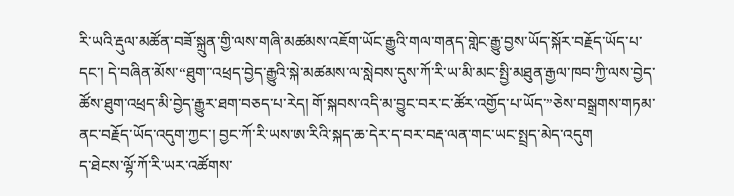རི་ཡའི་རྡུལ་མཚོན་བཟོ་སྐྲུན་གྱི་ལས་གཞི་མཚམས་འཇོག་ཡོང་རྒྱུའི་གལ་གནད་གླེང་རྒྱུ་བྱས་ཡོད་སྐོར་བརྗོད་ཡོད་པ་དང་། དེ་བཞིན་མོས་“ཐུག་་འཕྲད་བྱེད་རྒྱུའི་སྐེ་མཚམས་ལ་སླེབས་དུས་ཀོ་རི་ཡ་མི་མང་སྤྱི་མཐུན་རྒྱལ་ཁབ་ཀྱི་ལས་བྱེད་ཚོས་ཐུག་འཕྲད་མི་བྱེད་རྒྱུར་ཐག་བཅད་པ་རེད། གོ་སྐབས་འདི་མ་བྱུང་བར་ང་ཚོར་འགྱོད་པ་ཡོད་”ཅེས་བསྒྲགས་གཏམ་ནང་བརྗོད་ཡོད་འདུག་ཀྱང་། བྱང་ཀོ་རི་ཡས་ཨ་རིའི་སྐད་ཆ་དེར་ད་བར་བརྡ་ལན་གང་ཡང་སྤྲད་མེད་འདུག
ད་ཐེངས་ལྷོ་ཀོ་རི་ཡར་འཚོགས་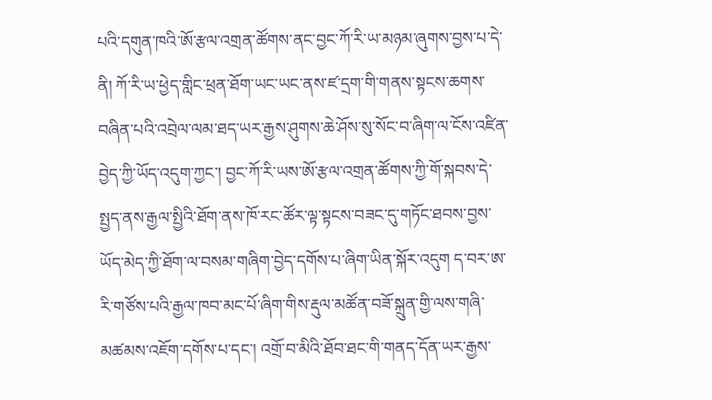པའི་དགུན་ཁའི་ཨོ་རྩལ་འགྲན་ཚོགས་ནང་བྱང་ཀོ་རི་ཡ་མཉམ་ཞུགས་བྱས་པ་དེ་ནི། ཀོ་རི་ཡ་ཕྱེད་གླིང་ཕྲན་ཐོག་ཡང་ཡང་ནས་ཛ་དྲག་གི་གནས་སྟངས་ཆགས་བཞིན་པའི་འབྲེལ་ལམ་ཐད་ཡར་རྒྱས་ཤུགས་ཆེ་ཤོས་སུ་སོང་བ་ཞིག་ལ་ངོས་འཛིན་བྱེད་ཀྱི་ཡོད་འདུག་ཀྱང་། བྱང་ཀོ་རི་ཡས་ཨོ་རྩལ་འགྲན་ཚོགས་ཀྱི་གོ་སྐབས་དེ་སྤྱད་ནས་རྒྱལ་སྤྱིའི་ཐོག་ནས་ཁོ་རང་ཚོར་ལྟ་སྟངས་བཟང་དུ་གཏོང་ཐབས་བྱས་ཡོད་མེད་ཀྱི་ཐོག་ལ་བསམ་གཞིག་བྱེད་དགོས་པ་ཞིག་ཡིན་སྐོར་འདུག ད་བར་ཨ་རི་གཙོས་པའི་རྒྱལ་ཁབ་མང་པོ་ཞིག་གིས་རྡུལ་མཚོན་བཟོ་སྐྲུན་གྱི་ལས་གཞི་མཚམས་འཇོག་དགོས་པ་དང་། འགྲོ་བ་མིའི་ཐོབ་ཐང་གི་གནད་དོན་ཡར་རྒྱས་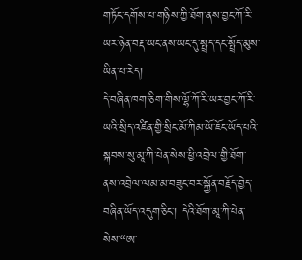གཏོང་དགོས་པ་གཉིས་ཀྱི་ཐོག་ནས་བྱང་ཀོ་རི་ཡར་ཉེན་བརྡ་ཡང་ནས་ཡང་དུ་སྤྲད་དང་སྤྲོད་མུས་ཡིན་པ་རེད།
དེ་བཞིན་ཁག་ཅིག་གིས་ལྷོ་ཀོ་རི་ཡར་བྱང་ཀོ་རི་ཡའི་སྲིད་འཛིན་གྱི་སྲིང་མོ་ཀིམ་ཡོ་ཇོང་ཡོད་པའི་སྐབས་སུ་མཱ་ཀི་པེན་སེས་ཕྱི་འབྲེལ་གྱི་ཐོག་ནས་འབྲེལ་ལམ་མ་བཟུང་བར་སྐྱོན་བརྗོད་བྱེད་བཞིན་ཡོད་འདུག་ཅིང་། དེའི་ཐོག་མཱ་ཀི་པེན་སེས་“ཨ་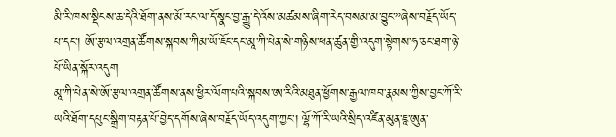མི་རི་ཁས་སྡིངས་ཆ་དེའི་ཐོག་ནས་མོ་རང་ལ་དོ་སྣང་བྱ་རྒྱུ་དེ་འོས་མཚམས་ཞིག་རེད་བསམ་མ་བྱུང་”ཞེས་བརྗོད་ཡོད་པ་དང་། ཨོ་རྩལ་འགྲན་ཚོགས་སྐབས་ཀིམ་ཡོ་ཇོང་དང་མཱ་ཀི་པེན་སེ་གཉིས་ཕན་ཚུན་གྱི་འདུག་སྟེགས་ཧ་ཅང་ཐག་ཉེ་པོ་ཡིན་སྐོར་འདུག
མཱ་ཀི་པེན་སེ་ཨོ་རྩལ་འགྲན་ཚོགས་ནས་ཕྱིར་ལོག་པའི་སྐབས་ཨ་རིའི་མཐུན་ཕྱོགས་རྒྱལ་ཁབ་རྣམས་ཀྱིས་བྱང་ཀོ་རི་ཡའི་ཐོག་དཔུང་སྒྲིག་བརྟན་པོ་བྱེད་དགོས་ཞེས་བརྗོད་ཡོད་འདུག་ཀྱང་། ལྷོ་ཀོ་རི་ཡའི་སྲིད་འཛིན་མུན་ཇཱ་ཨུན་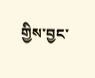གྱིས་བྱང་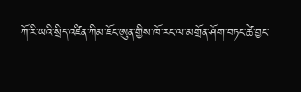ཀོ་རི་ཡའི་སྲིད་འཛིན་ཀིམ་ཇོང་ཨུན་གྱིས་ཁོ་རང་ལ་མགྲོན་ཤོག་བཏང་ཚེ་བྱང་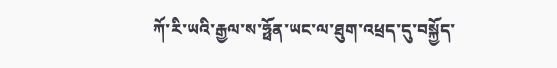ཀོ་རི་ཡའི་རྒྱལ་ས་ཧྥོན་ཡང་ལ་ཐུག་འཕྲད་དུ་བསྐྱོད་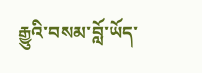རྒྱུའི་བསམ་བློ་ཡོད་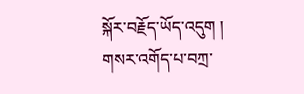སྐོར་བརྗོད་ཡོད་འདུག །
གསར་འགོད་པ་བཀྲ་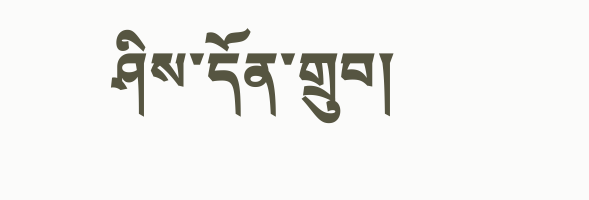ཤིས་དོན་གྲུབ།